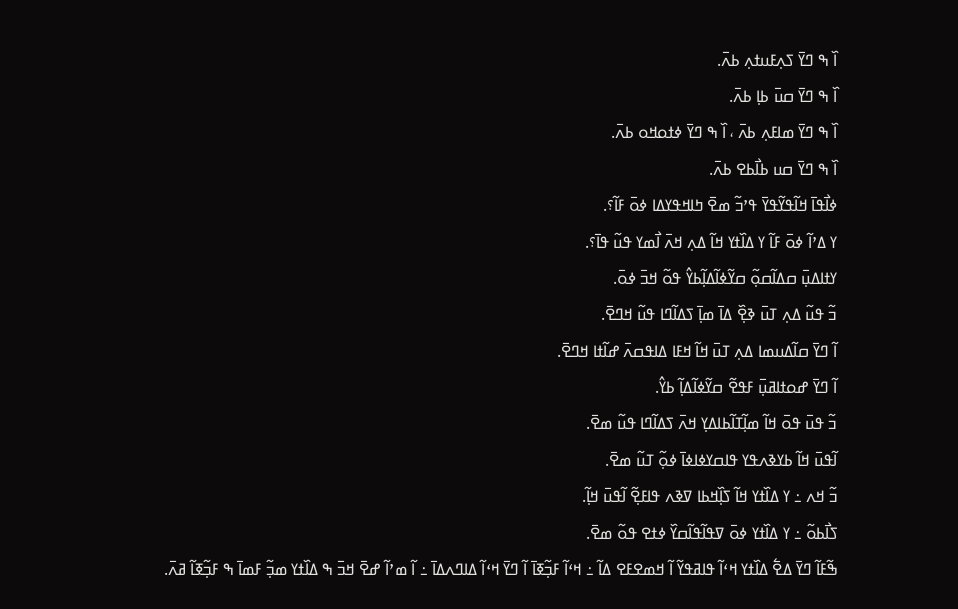ߊ߰ ߒ ߣߌ߫ ߖߍ߲ߓߎߙߍ߲ ߕߍ߫.
ߊ߰ ߒ ߣߌ߫ ߛߎ߫ ߕߊ߲ ߕߍ߫.
ߊ߰ ߒ ߣߌ߫ ߘߊߓߍ߲ ߕߍ߫ ، ߊ߰ ߒ ߣߌ߫ ߦߙߋߞߋ ߕߍ߫.
ߊ߰ ߒ ߣߌ߫ ߛߎ ߕߊ߯ߕߐ ߕߍ߫.
ߦߊ߯ߟߊ߫ ߞߊ߬ߟߌ߬ߟߌ߫ ߟߴߏ߬ ߘߐ߫ ߤߊߞߟߌߡߊ ߦߋ߫ ߓߊ߬؟.
ߌ ߡߴߊ߬ ߦߋ߫ ߓߊ߬ ߌ ߡߊ߰ߙߌ ߞߊ߬ ߡߍ߲ ߞߍ߫ ߊ߯ߘߌ ߟߎ߬ ߟߊ߫؟.
ߌߙߊߡߎ߲߫ ߛߡߊ߬ߛߋ߲߬ ߛߌ߬ߦߊ߬ߡߊ߲߬ߕߌ߮ ߟߋ߬ ߞߏ߫ ߦߋ߫.
ߏ߬ ߟߎ߬ ߡߍ߲ ߠߎ߫ ߢߐ߲߰ ߡߊ߫ ߘߊ߲߫ ߖߡߊ߬ߣߊ ߟߎ߬ ߞߣߐ߫.
ߊ߬ ߣߌ߫ ߛߊ߬ߡߎߘߊ ߡߍ߲ ߠߎ߫ ߞߊ߬ ߞߓߊ ߡߊߟߛߍ߫ ߝߊ߬ߙߊ ߞߣߐ߫.
ߊ߬ ߣߌ߫ ߝߋߙߊߥߎ߲߫ ߓߟߐ߬ ߛߌ߬ߦߊ߬ߡߊ߲߬ ߕߌ߮.
ߏ߬ ߟߎ߫ ߟߋ߫ ߞߊ߬ ߘߊ߲߬ߠߊ߬ߕߊߡߌ߲ ߞߍ߫ ߖߡߊ߬ߣߊ ߟߎ߬ ߘߐ߫.
ߊ߬ߟߎ߫ ߞߊ߬ ߕߌߢߍߟߌ ߟߊߛߌߦߊߦߊ߫ ߦߋ߲߬ ߠߎ߬ ߘߐ߫.
ߏ߬ ߞߍ ߸ ߌ ߡߊ߰ߙߌ ߞߊ߬ ߖߊ߲߰ߞߕߊ ߜߢߍ ߟߊߓߐ߲߬ ߊ߬ߟߎ߫ ߞߊ߲߬.
ߖߊ߯ߕߋ߬ ߸ ߌ ߡߊ߰ߙߌ ߦߋ߫ ߜߟߊ߬ߟߊ߬ߛߌ߰ ߦߙߐ ߟߋ߬ ߘߐ߫.
ߒ߬ߓߊ߬ ߣߌ߫ ߡߐ߱ ߡߊ߰ߙߌ ߞߵߊ߬ ߟߊߥߟߌ߬ ߊ߬ ߞߘߐߓߐ ߡߊ߬ ߸ ߞߵߊ߬ ߓߏ߲߬ߧߊ߫ ߊ߬ ߣߌ߫ ߞߵߊ߬ ߡߊߣߍߡߊ߫ ߸ ߊ߬ ߘߴߊ߬ ߝߐ߫ ߞߏ߫ ߒ ߡߊ߰ߙߌ ߘߏ߲߬ ߓߘߊ߫ ߒ ߓߏ߲߬ߧߊ߬ ߥߍ߫.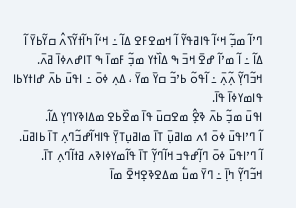ߣߴߊ߬ ߘߏ߲߬ ߞߵߊ߬ ߟߊߥߟߌ߬ ߊ߬ ߞߘߐߓߐ ߡߊ߬ ߸ ߞߵߊ߬ ߤߊ߬ߙߌ߬ߖߍ߮ ߛߌ߬ߕߌ߫ ߊ߬ ߡߊ߬ ߸ ߊ߬ ߘߴߊ߬ ߝߐ߫ ߞߏ߫ ߒ ߡߊ߰ߙߌ ߘߏ߲߬ ߓߘߊ߫ ߒ ߠߊߝߍߦߊ߫ ߥߍ߫.
ߞߏ߬ߣߌ߲߬ ߍ߲߬ߍ߲߫ ߸ ߊ߬ߟߋ߬ ߕߴߏ߬ ߛߌ߫ ߘߌ߫ ، ߡߍ߲ ߦߋ߫ ߸ ߊߟߎ߫ ߕߍ߫ ߝߊߙߌߕߊ ߟߊߘߌߦߊ߫ ߟߊ߫.
ߊߟߎ߫ ߘߏ߲߬ ߕߍ߫ ߢߐ߲߮ ߘߐߛߎ߫ ߟߊ߫ ߘߐ߰ߕߐ ߘߡߊߢߌߣߌ߲ ߡߊ߬.
ߊ߬ ߣߴߊߟߎ߫ ߦߋ߫ ߗߍ ߘߊߥߎ߲߫ ߠߊ߫ ߘߊߥߎ߲ߠߌ߲߫ ߟߊߞߊ߬ߝߏ߬ߣߍ߲ ߠߊ߫ ߕߊߥߎ߫.
ߊ߬ ߣߴߊߟߎ߫ ߦߋ߫ ߣߊ߲߬ߝߟߏ ߞߊ߬ߣߌ߲߬ ߠߊ߫ ߟߊ߬ߘߌߦߊߢߍ ߥߙߊ߬ߣߍ߲ ߠߊ߫.
ߞߏ߬ߣߌ߲߬ ߤߊ߲߫ ߸ ߣߌ߫ ߘߎ߱ ߘߡߐߢߐ߲ߞߐ߫ ߘߊ߫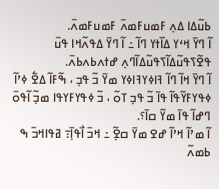ߕߎ߬ߡߊ ߡߍ߲ ߓߘߎߓߘߍ߫ ߓߘߎߓߘߍ߫.
ߊ߬ ߣߌ߫ ߞߵߌ ߡߊ߰ߙߌ ߣߊ߬ ߸ ߊ߬ ߣߌ߫ ߡߟߍ߬ߞߊ ߟߎ߫ ߟߐ߬ߖߟߎ߬ߡߊ߬ߖߟߎ߬ߡߊ߬ߣߍ߲ ߝߙߍߕߍߕߍ߫.
ߊ߬ ߣߌ߫ ߞߊ߬ ߣߊ߬ ߔߊߦߌߔߊߦߌ ߘߌ߫ ߏ߬ ߟߏ߲ ، ߒ߬ߓߊ߬ ߡߐ߱ ߦߴߊ߬ ߦߟߌߓߌ߬ߟߊ߬ ߟߊ߫ ߏ߬ ߟߏ߲ ߠߋ߬ ، ߏ߬ ߦߟߌߓߌߟߊ ߘߏ߲߬ ߊ߬ߟߋ߫ ߣߝߊ߬ ߟߊ߫ ߘߌ߬ ߛߊ߫؟.
ߊ߬ ߘߴߊ߬ ߞߴߊ߬ ߝߐ ߘߌ߫ ߛߐ߲߬ ߸ ߞߏ߫ ߊ߯ߟߊ߲߫߹ ߥߟߊߞߏ߫ ߒ ߕߘߍ߬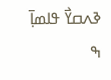ߢߍߛߌ߯ ߟߊߘߊ߲߫ ߒ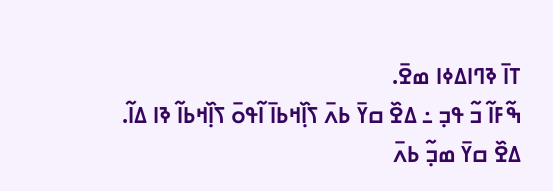ߠߊ߫ ߢߣߊߡߦߊ ߘߐ߫.
ߒ߬ߓߊ߬ ߏ߬ ߟߏ߲ ߸ ߡߐ߰ ߛߌ߫ ߕߍ߫ ߖߊ߲߰ߞߕߊ߫ ߊ߬ߟߋ߫ ߖߊ߲߰ߞߕߊ߬ ߢߊ ߡߊ߬.
ߡߐ߰ ߛߌ߫ ߘߏ߲߬ ߕߍ߫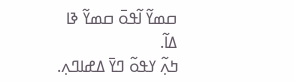ߛߘߌ߬ ߊ߬ߟߋ߫ ߛߘߌ߬ ߢߊ ߡߊ߬.
ߤߍ߲߬ ߌߟߋ߬ ߣߌ߫ ߡߝߊߣߍ߲.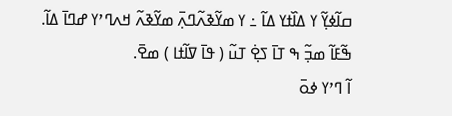ߛߊ߬ߦߌ߲߬ ߌ ߡߊ߰ߙߌ ߡߊ߬ ߸ ߌ ߘߌ߬ߢߍ߬ߣߍ߲߫ ߘߌ߬ߢߍ߬ ߞߍߣߴߌ ߝߣߊ߫ ߡߊ߬.
ߒ߬ߓߊ߬ ߘߏ߲߬ ߒ ߠߊ߫ ߖߐ߲߭ ߠߎ߬ ( ߟߊ߫ ߜߊ߬ߙߊ ) ߘߐ߫.
ߊ߬ ߣߴߌ ߦߋ߫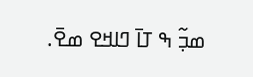ߘߏ߲߬ ߒ ߠߊ߫ ߣߊߞߐ ߘߐ߫.